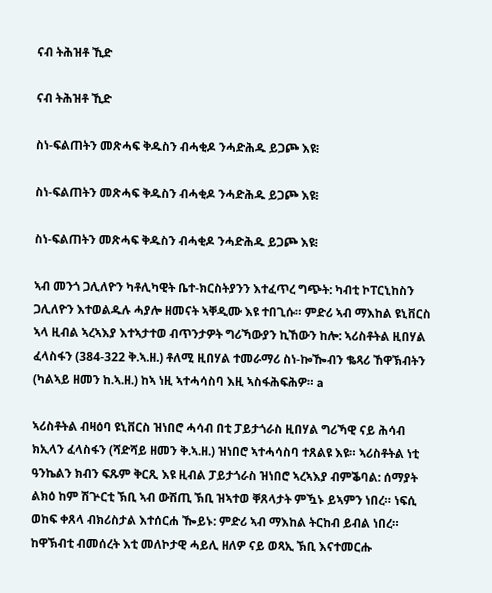ናብ ትሕዝቶ ኺድ

ናብ ትሕዝቶ ኺድ

ስነ-ፍልጠትን መጽሓፍ ቅዱስን ብሓቂዶ ንሓድሕዱ ይጋጮ እዩ፧

ስነ-ፍልጠትን መጽሓፍ ቅዱስን ብሓቂዶ ንሓድሕዱ ይጋጮ እዩ፧

ስነ-ፍልጠትን መጽሓፍ ቅዱስን ብሓቂዶ ንሓድሕዱ ይጋጮ እዩ፧

ኣብ መንጎ ጋሊለዮን ካቶሊካዊት ቤተ-ክርስትያንን እተፈጥረ ግጭት: ካብቲ ኮፐርኒከስን ጋሊለዮን እተወልዱሉ ሓያሎ ዘመናት ኣቐዲሙ እዩ ተበጊሱ። ምድሪ ኣብ ማእከል ዩኒቨርስ ኣላ ዚብል ኣረኣእያ እተኣታተወ ብጥንታዎት ግሪኻውያን ኪኸውን ከሎ: ኣሪስቶትል ዚበሃል ፈላስፋን (384-322 ቅ.ኣ.ዘ.) ቶለሚ ዚበሃል ተመራማሪ ስነ-ኰዀብን ቈጻሪ ኸዋኽብትን (ካልኣይ ዘመን ከ.ኣ.ዘ.) ከኣ ነዚ ኣተሓሳስባ እዚ ኣስፋሕፍሕዎ። a

ኣሪስቶትል ብዛዕባ ዩኒቨርስ ዝነበሮ ሓሳብ በቲ ፓይታጎራስ ዚበሃል ግሪኻዊ ናይ ሕሳብ ክኢላን ፈላስፋን (ሻድሻይ ዘመን ቅ.ኣ.ዘ.) ዝነበሮ ኣተሓሳስባ ተጸልዩ እዩ። ኣሪስቶትል ነቲ ዓንኬልን ክብን ፍጹም ቅርጺ እዩ ዚብል ፓይታጎራስ ዝነበሮ ኣረኣእያ ብምቕባል: ሰማያት ልክዕ ከም ሽጕርቲ ኽቢ ኣብ ውሽጢ ኽቢ ዝኣተወ ቐጸላታት ምዃኑ ይኣምን ነበረ። ነፍሲ ወከፍ ቀጸላ ብክሪስታል እተሰርሐ ዀይኑ: ምድሪ ኣብ ማእከል ትርከብ ይብል ነበረ። ከዋኽብቲ ብመሰረት እቲ መለኮታዊ ሓይሊ ዘለዎ ናይ ወጻኢ ኽቢ እናተመርሑ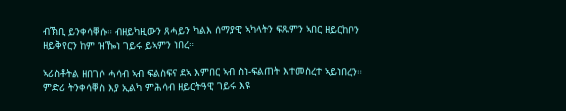ብኽቢ ይንቀሳቐሱ። ብዘይካዚውን ጸሓይን ካልእ ሰማያዊ ኣካላትን ፍጹምን ኣበር ዘይርከቦን ዘይቅየርን ከም ዝዀነ ገይሩ ይኣምን ነበረ።

ኣሪስቶትል ዘበገሶ ሓሳብ ኣብ ፍልስፍና ደኣ እምበር ኣብ ስነ-ፍልጠት እተመስረተ ኣይነበረን። ምድሪ ትንቀሳቐስ እያ ኢልካ ምሕሳብ ዘይርትዓዊ ገይሩ እዩ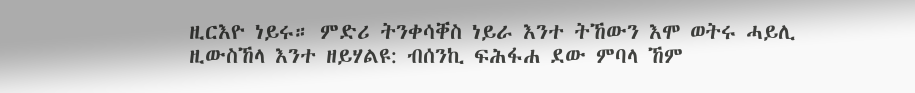ዚርእዮ ነይሩ። ምድሪ ትንቀሳቐስ ነይራ እንተ ትኸውን እሞ ወትሩ ሓይሊ ዚውስኸላ እንተ ዘይሃልዩ: ብሰንኪ ፍሕፋሐ ደው ምባላ ኸም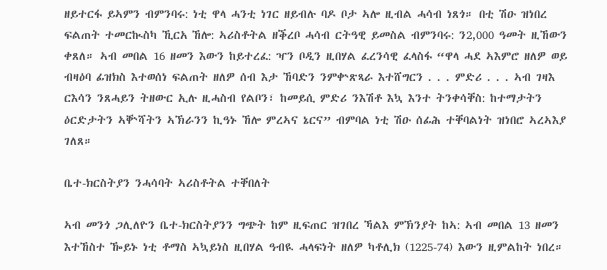ዘይተርፋ ይኣምን ብምንባሩ: ነቲ ዋላ ሓንቲ ነገር ዘይብሉ ባዶ ቦታ ኣሎ ዚብል ሓሳብ ነጸጎ። በቲ ሽዑ ዝነበረ ፍልጠት ተመርኲስካ ኺርአ ኸሎ: ኣሪስቶትል ዘቕረቦ ሓሳብ ርትዓዊ ይመስል ብምንባሩ: ን2,000 ዓመት ዚኸውን ቀጸለ። ኣብ መበል 16 ዘመን እውን ከይተረፈ: ዣን ቦዲን ዚበሃል ፈረንሳዊ ፈላስፋ “ዋላ ሓደ ኣእምሮ ዘለዎ ወይ ብዛዕባ ፊዝክስ እተወሰነ ፍልጠት ዘለዎ ሰብ እታ ኸባድን ንምቍጽጻራ እተሸግርን . . . ምድሪ . . . ኣብ ገዛእ ርእሳን ንጸሓይን ትዘውር ኢሉ ዚሓስብ የልቦን፣ ከመይሲ ምድሪ ንእሽቶ እኳ እንተ ትንቀሳቐስ: ከተማታትን ዕርድታትን ኣቝሻትን ኣኽራንን ኪዓኑ ኸሎ ምረኣና ኔርና” ብምባል ነቲ ሽዑ ሰፊሕ ተቐባልነት ዝነበሮ ኣረኣእያ ገለጸ።

ቤተ-ክርስትያን ንሓሳባት ኣሪስቶትል ተቐበለት

ኣብ መንጎ ጋሊለዮን ቤተ-ክርስትያንን ግጭት ከም ዚፍጠር ዝገበረ ኻልእ ምኽንያት ከኣ: ኣብ መበል 13 ዘመን እተኸስተ ዀይኑ ነቲ ቶማስ ኣኳይነስ ዚበሃል ዓብዪ ሓላፍነት ዘለዎ ካቶሊክ (1225-74) እውን ዚምልከት ነበረ።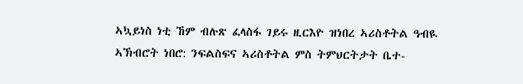ኣኳይነስ ነቲ ኸም ብሉጽ ፈላስፋ ገይሩ ዚርእዮ ዝነበረ ኣሪስቶትል ዓብዪ ኣኽብሮት ነበሮ: ንፍልስፍና ኣሪስቶትል ምስ ትምህርትታት ቤተ-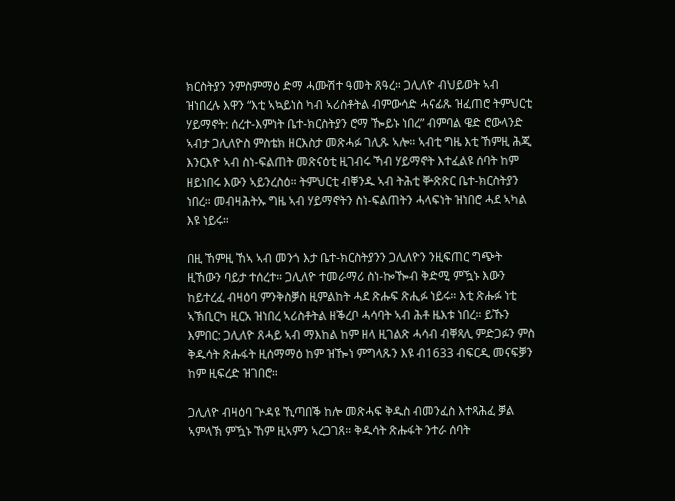ክርስትያን ንምስምማዕ ድማ ሓሙሽተ ዓመት ጸዓረ። ጋሊለዮ ብህይወት ኣብ ዝነበረሉ እዋን “እቲ ኣኳይነስ ካብ ኣሪስቶትል ብምውሳድ ሓናፊጹ ዝፈጠሮ ትምህርቲ ሃይማኖት: ሰረተ-እምነት ቤተ-ክርስትያን ሮማ ዀይኑ ነበረ” ብምባል ዌድ ሮውላንድ ኣብታ ጋሊለዮስ ምስቴክ ዘርእስታ መጽሓፉ ገሊጹ ኣሎ። ኣብቲ ግዜ እቲ ኸምዚ ሕጂ እንርእዮ ኣብ ስነ-ፍልጠት መጽናዕቲ ዚገብሩ ኻብ ሃይማኖት እተፈልዩ ሰባት ከም ዘይነበሩ እውን ኣይንረስዕ። ትምህርቲ ብቐንዱ ኣብ ትሕቲ ቝጽጽር ቤተ-ክርስትያን ነበረ። መብዛሕትኡ ግዜ ኣብ ሃይማኖትን ስነ-ፍልጠትን ሓላፍነት ዝነበሮ ሓደ ኣካል እዩ ነይሩ።

በዚ ኸምዚ ኸኣ ኣብ መንጎ እታ ቤተ-ክርስትያንን ጋሊለዮን ንዚፍጠር ግጭት ዚኸውን ባይታ ተሰረተ። ጋሊለዮ ተመራማሪ ስነ-ኰዀብ ቅድሚ ምዃኑ እውን ከይተረፈ ብዛዕባ ምንቅስቓስ ዚምልከት ሓደ ጽሑፍ ጽሒፉ ነይሩ። እቲ ጽሑፉ ነቲ ኣኽቢርካ ዚርአ ዝነበረ ኣሪስቶትል ዘቕረቦ ሓሳባት ኣብ ሕቶ ዜእቱ ነበረ። ይኹን እምበር: ጋሊለዮ ጸሓይ ኣብ ማእከል ከም ዘላ ዚገልጽ ሓሳብ ብቐጻሊ ምድጋፉን ምስ ቅዱሳት ጽሑፋት ዚሰማማዕ ከም ዝዀነ ምግላጹን እዩ ብ1633 ብፍርዲ መናፍቓን ከም ዚፍረድ ዝገበሮ።

ጋሊለዮ ብዛዕባ ጕዳዩ ኺጣበቕ ከሎ መጽሓፍ ቅዱስ ብመንፈስ እተጻሕፈ ቓል ኣምላኽ ምዃኑ ኸም ዚኣምን ኣረጋገጸ። ቅዱሳት ጽሑፋት ንተራ ሰባት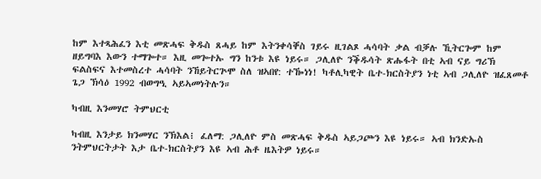ከም እተጻሕፈን እቲ መጽሓፍ ቅዱስ ጸሓይ ከም እትንቀሳቐስ ገይሩ ዚገልጾ ሓሳባት ቃል ብቓሉ ኺትርጐም ከም ዘይግባእ እውን ተማጐተ። እዚ መጐተኡ ግን ከንቱ እዩ ነይሩ። ጋሊለዮ ንቕዱሳት ጽሑፋት በቲ ኣብ ናይ ግሪኽ ፍልስፍና እተመስረተ ሓሳባት ንኸይትርጕሞ ስለ ዝኣበየ: ተዀነነ! ካቶሊካዊት ቤተ-ክርስትያን ነቲ ኣብ ጋሊለዮ ዝፈጸመቶ ጌጋ ኽሳዕ 1992 ብወግዒ ኣይኣመነትሉን።

ካብዚ እንመሃሮ ትምህርቲ

ካብዚ እንታይ ክንመሃር ንኽእል፧ ፈለማ: ጋሊለዮ ምስ መጽሓፍ ቅዱስ ኣይጋጮን እዩ ነይሩ። ኣብ ክንድኡስ ንትምህርትታት እታ ቤተ-ክርስትያን እዩ ኣብ ሕቶ ዜእትዎ ነይሩ።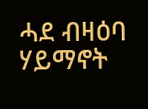ሓደ ብዛዕባ ሃይማኖት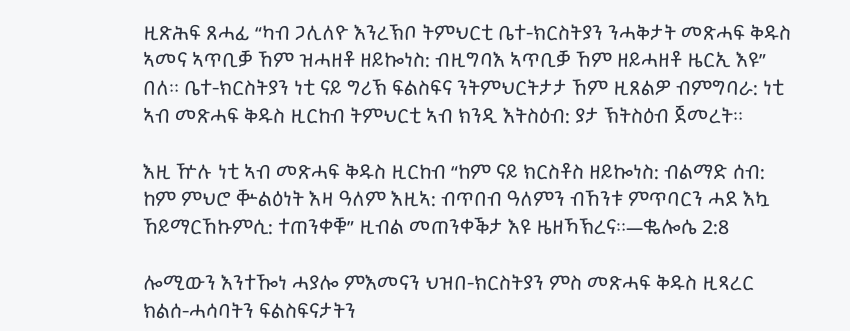ዚጽሕፍ ጸሓፊ “ካብ ጋሊለዮ እንረኽቦ ትምህርቲ ቤተ-ክርስትያን ንሓቅታት መጽሓፍ ቅዱስ ኣመና ኣጥቢቓ ኸም ዝሓዘቶ ዘይኰነስ: ብዚግባእ ኣጥቢቓ ኸም ዘይሓዘቶ ዜርኢ እዩ” በለ። ቤተ-ክርስትያን ነቲ ናይ ግሪኽ ፍልስፍና ንትምህርትታታ ኸም ዚጸልዎ ብምግባራ: ነቲ ኣብ መጽሓፍ ቅዱስ ዚርከብ ትምህርቲ ኣብ ክንዲ እትስዕብ: ያታ ኽትስዕብ ጀመረት።

እዚ ዅሉ ነቲ ኣብ መጽሓፍ ቅዱስ ዚርከብ “ከም ናይ ክርስቶስ ዘይኰነስ: ብልማድ ሰብ: ከም ምህሮ ቝልዕነት እዛ ዓለም እዚኣ: ብጥበብ ዓለምን ብኸንቱ ምጥባርን ሓደ እኳ ኸይማርኸኩምሲ: ተጠንቀቑ” ዚብል መጠንቀቕታ እዩ ዜዘኻኽረና።—ቈሎሴ 2:8

ሎሚውን እንተዀነ ሓያሎ ምእመናን ህዝበ-ክርስትያን ምስ መጽሓፍ ቅዱስ ዚጻረር ክልሰ-ሓሳባትን ፍልስፍናታትን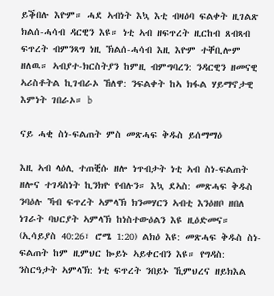ይቕበሉ እዮም። ሓደ ኣብነት እኳ እቲ ብዛዕባ ፍልቀት ዚገልጽ ክልሰ-ሓሳብ ዳርዊን እዩ። ነቲ ኣብ ዘፍጥረት ዚርከብ ጸብጻብ ፍጥረት ብምንጻግ ነዚ ኽልሰ-ሓሳብ እዚ እዮም ተቐቢሎም ዘለዉ። ኣብያተ-ክርስትያን ከምዚ ብምግባረን: ንዳርዊን ዘመናዊ ኣሪስቶትል ኪገብራኦ ኸለዋ: ንፍልቀት ከኣ ክፋል ሃይማኖታዊ እምነት ገበራኦ። b

ናይ ሓቂ ስነ-ፍልጠት ምስ መጽሓፍ ቅዱስ ይሰማማዕ

እዚ ኣብ ላዕሊ ተጠቒሱ ዘሎ ነጥብታት ነቲ ኣብ ስነ-ፍልጠት ዘሎና ተገዳስነት ኪንክዮ የብሉን። እኳ ደኣስ: መጽሓፍ ቅዱስ ንባዕሉ ኻብ ፍጥረት ኣምላኽ ክንመሃርን ኣብቲ እንዕዘቦ ዘበለ ነገራት ባህርያት ኣምላኽ ከነስተውዕልን እዩ ዚዕድመና። (ኢሳይያስ 40:26፣ ሮሜ 1:20) ልክዕ እዩ: መጽሓፍ ቅዱስ ስነ-ፍልጠት ከም ዚምህር ኰይኑ ኣይቀርብን እዩ። የግዳስ: ንስርዓታት ኣምላኽ: ነቲ ፍጥረት ንበይኑ ኺምህረና ዘይክእል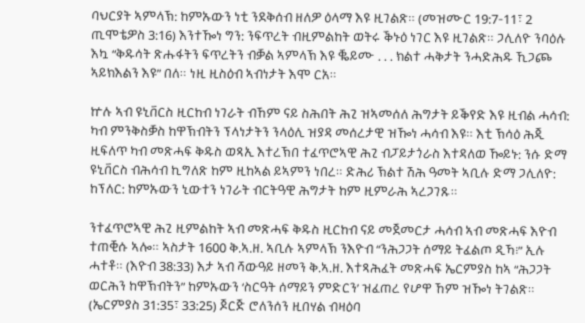ባህርያት ኣምላኽ: ከምኡውን ነቲ ንደቅሰብ ዘለዎ ዕላማ እዩ ዚገልጽ። (መዝሙር 19:7-11፣ 2 ጢሞቴዎስ 3:16) እንተዀነ ግን: ንፍጥረት ብዚምልከት ወትሩ ቕኑዕ ነገር እዩ ዚገልጽ። ጋሊለዮ ንባዕሉ እኳ “ቅዱሳት ጽሑፋትን ፍጥረትን ብቓል ኣምላኽ እዩ ቘይሙ . . . ክልተ ሓቅታት ንሓድሕዱ ኺጋጮ ኣይክእልን እዩ” በለ። ነዚ ዚስዕብ ኣብነታት እሞ ርአ።

ኵሉ ኣብ ዩኒቨርስ ዚርከብ ነገራት ብኸም ናይ ስሕበት ሕጊ ዝኣመሰለ ሕግታት ይቕየድ እዩ ዚብል ሓሳብ: ካብ ምንቅስቓስ ከዋኽብትን ፕላነታትን ንላዕሊ ዝያዳ መሰረታዊ ዝዀነ ሓሳብ እዩ። እቲ ኽሳዕ ሕጂ ዚፍለጥ ካብ መጽሓፍ ቅዱስ ወጻኢ እተረኽበ ተፈጥሮኣዊ ሕጊ ብፓይታጎራስ እተዳለወ ዀይኑ: ንሱ ድማ ዩኒቨርስ ብሕሳብ ኪግለጽ ከም ዚከኣል ይኣምን ነበረ። ድሕሪ ኽልተ ሽሕ ዓመት ኣቢሉ ድማ ጋሊለዮ: ከፕለር: ከምኡውን ኒውተን ነገራት ብርትዓዊ ሕግታት ከም ዚምራሕ ኣረጋገጹ።

ንተፈጥሮኣዊ ሕጊ ዚምልከት ኣብ መጽሓፍ ቅዱስ ዚርከብ ናይ መጀመርታ ሓሳብ ኣብ መጽሓፍ እዮብ ተጠቒሱ ኣሎ። ኣስታት 1600 ቅ.ኣ.ዘ. ኣቢሉ ኣምላኽ ንእዮብ “ንሕጋጋት ሰማይ ትፈልጦ ዲኻ፧” ኢሉ ሓተቶ። (እዮብ 38:33) እታ ኣብ ሻውዓይ ዘመን ቅ.ኣ.ዘ. እተጻሕፈት መጽሓፍ ኤርምያስ ከኣ “ሕጋጋት ወርሕን ከዋኽብትን” ከምኡውን ‘ስርዓት ሰማይን ምድርን’ ዝፈጠረ የሆዋ ኸም ዝዀነ ትገልጽ። (ኤርምያስ 31:35፣ 33:25) ጆርጅ ሮለንሰን ዚበሃል ብዛዕባ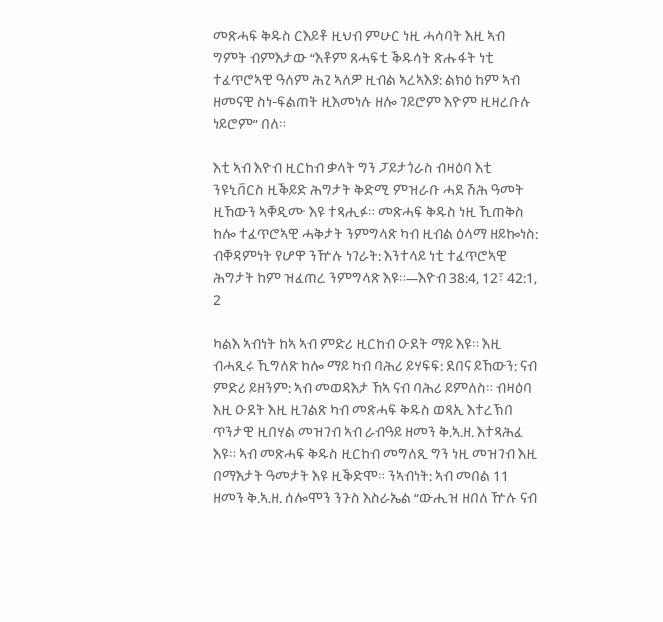መጽሓፍ ቅዱስ ርእይቶ ዚህብ ምሁር ነዚ ሓሳባት እዚ ኣብ ግምት ብምእታው “እቶም ጸሓፍቲ ቕዱሳት ጽሑፋት ነቲ ተፈጥሮኣዊ ዓለም ሕጊ ኣለዎ ዚብል ኣረኣእያ: ልክዕ ከም ኣብ ዘመናዊ ስነ-ፍልጠት ዚእመነሉ ዘሎ ገይሮም እዮም ዚዛረቡሉ ነይሮም” በለ።

እቲ ኣብ እዮብ ዚርከብ ቃላት ግን ፓይታጎራስ ብዛዕባ እቲ ንዩኒቨርስ ዚቕይድ ሕግታት ቅድሚ ምዝራቡ ሓደ ሽሕ ዓመት ዚኸውን ኣቐዲሙ እዩ ተጻሒፉ። መጽሓፍ ቅዱስ ነዚ ኺጠቅስ ከሎ ተፈጥሮኣዊ ሓቅታት ንምግላጽ ካብ ዚብል ዕላማ ዘይኰነስ: ብቐዳምነት የሆዋ ንዅሉ ነገራት: እንተላይ ነቲ ተፈጥሮኣዊ ሕግታት ከም ዝፈጠረ ንምግላጽ እዩ።—እዮብ 38:4, 12፣ 42:1, 2

ካልእ ኣብነት ከኣ ኣብ ምድሪ ዚርከብ ዑደት ማይ እዩ። እዚ ብሓጺሩ ኺግለጽ ከሎ ማይ ካብ ባሕሪ ይሃፍፍ: ደበና ይኸውን: ናብ ምድሪ ይዘንም: ኣብ መወዳእታ ኸኣ ናብ ባሕሪ ይምለስ። ብዛዕባ እዚ ዑደት እዚ ዚገልጽ ካብ መጽሓፍ ቅዱስ ወጻኢ እተረኽበ ጥንታዊ ዚበሃል መዝገብ ኣብ ራብዓይ ዘመን ቅ.ኣ.ዘ. እተጻሕፈ እዩ። ኣብ መጽሓፍ ቅዱስ ዚርከብ መግለጺ ግን ነዚ መዝገብ እዚ በማእታት ዓመታት እዩ ዚቕድሞ። ንኣብነት: ኣብ መበል 11 ዘመን ቅ.ኣ.ዘ. ሰሎሞን ንጉስ እስራኤል “ውሒዝ ዘበለ ዅሉ ናብ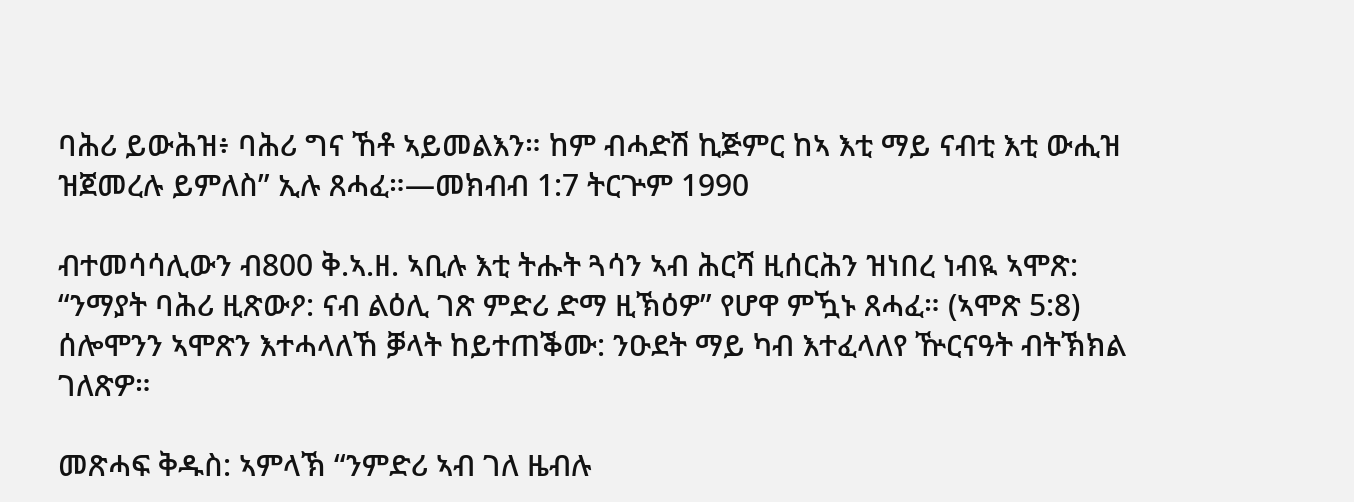ባሕሪ ይውሕዝ፥ ባሕሪ ግና ኸቶ ኣይመልእን። ከም ብሓድሽ ኪጅምር ከኣ እቲ ማይ ናብቲ እቲ ውሒዝ ዝጀመረሉ ይምለስ” ኢሉ ጸሓፈ።—መክብብ 1:7 ትርጕም 1990

ብተመሳሳሊውን ብ800 ቅ.ኣ.ዘ. ኣቢሉ እቲ ትሑት ጓሳን ኣብ ሕርሻ ዚሰርሕን ዝነበረ ነብዪ ኣሞጽ: “ንማያት ባሕሪ ዚጽውዖ: ናብ ልዕሊ ገጽ ምድሪ ድማ ዚኽዕዎ” የሆዋ ምዃኑ ጸሓፈ። (ኣሞጽ 5:8) ሰሎሞንን ኣሞጽን እተሓላለኸ ቓላት ከይተጠቕሙ: ንዑደት ማይ ካብ እተፈላለየ ዅርናዓት ብትኽክል ገለጽዎ።

መጽሓፍ ቅዱስ: ኣምላኽ “ንምድሪ ኣብ ገለ ዜብሉ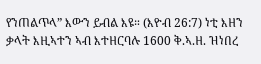የንጠልጥላ” እውን ይብል እዩ። (እዮብ 26:7) ነቲ እዘን ቃላት እዚኣተን ኣብ እተዘርባሉ 1600 ቅ.ኣ.ዘ. ዝነበረ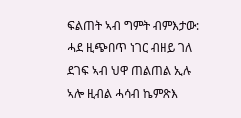ፍልጠት ኣብ ግምት ብምእታው: ሓደ ዚጭበጥ ነገር ብዘይ ገለ ደገፍ ኣብ ህዋ ጠልጠል ኢሉ ኣሎ ዚብል ሓሳብ ኬምጽእ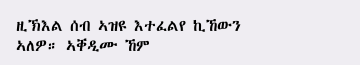ዚኽእል ሰብ ኣዝዩ እተፈልየ ኪኸውን ኣለዎ። ኣቐዲሙ ኸም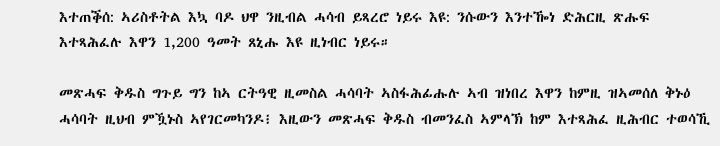እተጠቕሰ: ኣሪስቶትል እኳ ባዶ ህዋ ንዚብል ሓሳብ ይጻረሮ ነይሩ እዩ: ንሱውን እንተዀነ ድሕርዚ ጽሑፍ እተጻሕፈሉ እዋን 1,200 ዓመት ጸኒሑ እዩ ዚነብር ነይሩ።

መጽሓፍ ቅዱስ ግጉይ ግን ከኣ ርትዓዊ ዚመስል ሓሳባት ኣስፋሕፊሑሉ ኣብ ዝነበረ እዋን ከምዚ ዝኣመሰለ ቅኑዕ ሓሳባት ዚህብ ምዃኑስ ኣየገርመካንዶ፧ እዚውን መጽሓፍ ቅዱስ ብመንፈስ ኣምላኽ ከም እተጻሕፈ ዚሕብር ተወሳኺ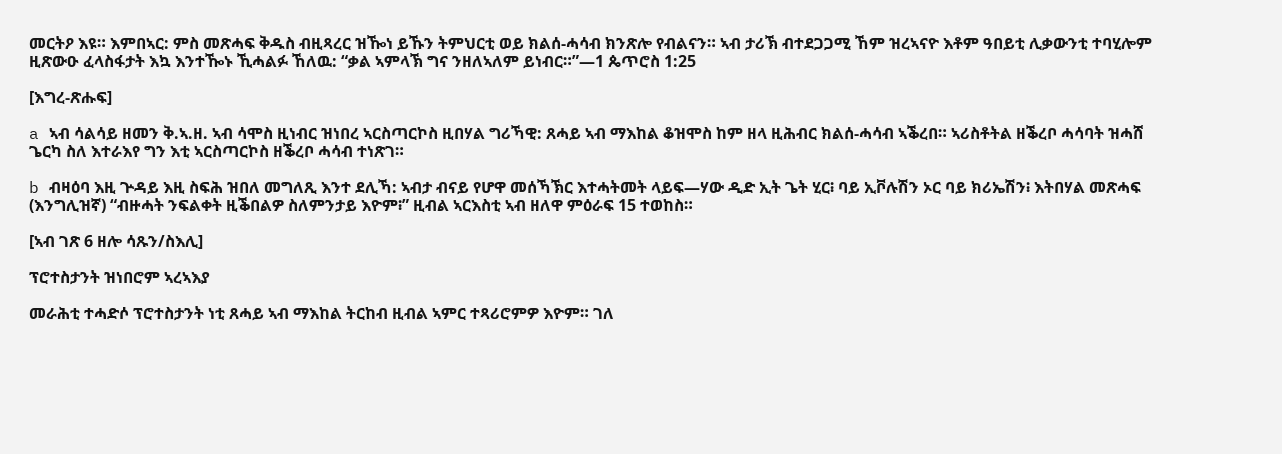መርትዖ እዩ። እምበኣር: ምስ መጽሓፍ ቅዱስ ብዚጻረር ዝዀነ ይኹን ትምህርቲ ወይ ክልሰ-ሓሳብ ክንጽሎ የብልናን። ኣብ ታሪኽ ብተደጋጋሚ ኸም ዝረኣናዮ እቶም ዓበይቲ ሊቃውንቲ ተባሂሎም ዚጽውዑ ፈላስፋታት እኳ እንተዀኑ ኺሓልፉ ኸለዉ: “ቃል ኣምላኽ ግና ንዘለኣለም ይነብር።”—1 ጴጥሮስ 1:25

[እግረ-ጽሑፍ]

a ኣብ ሳልሳይ ዘመን ቅ.ኣ.ዘ. ኣብ ሳሞስ ዚነብር ዝነበረ ኣርስጣርኮስ ዚበሃል ግሪኻዊ: ጸሓይ ኣብ ማእከል ቆዝሞስ ከም ዘላ ዚሕብር ክልሰ-ሓሳብ ኣቕረበ። ኣሪስቶትል ዘቕረቦ ሓሳባት ዝሓሸ ጌርካ ስለ እተራእየ ግን እቲ ኣርስጣርኮስ ዘቕረቦ ሓሳብ ተነጽገ።

b ብዛዕባ እዚ ጕዳይ እዚ ስፍሕ ዝበለ መግለጺ እንተ ደሊኻ: ኣብታ ብናይ የሆዋ መሰኻኽር እተሓትመት ላይፍ—ሃው ዲድ ኢት ጌት ሂር፧ ባይ ኢቮሉሽን ኦር ባይ ክሪኤሽን፧ እትበሃል መጽሓፍ (እንግሊዝኛ) “ብዙሓት ንፍልቀት ዚቕበልዎ ስለምንታይ እዮም፧” ዚብል ኣርእስቲ ኣብ ዘለዋ ምዕራፍ 15 ተወከስ።

[ኣብ ገጽ 6 ዘሎ ሳጹን/ስእሊ]

ፕሮተስታንት ዝነበሮም ኣረኣእያ

መራሕቲ ተሓድሶ ፕሮተስታንት ነቲ ጸሓይ ኣብ ማእከል ትርከብ ዚብል ኣምር ተጻሪሮምዎ እዮም። ገለ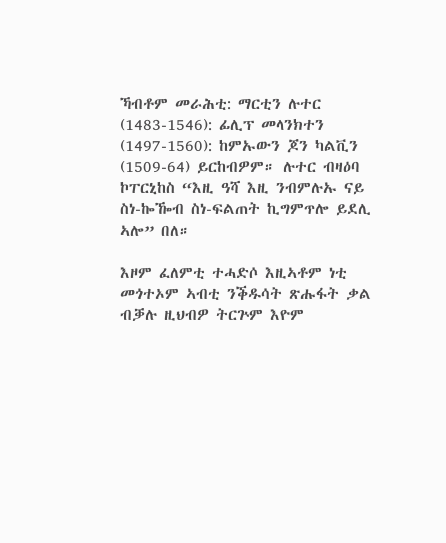ኻብቶም መራሕቲ: ማርቲን ሉተር (1483-1546): ፊሊፕ መላንክተን (1497-1560): ከምኡውን ጆን ካልቪን (1509-64) ይርከብዎም። ሉተር ብዛዕባ ኮፐርኒከስ “እዚ ዓሻ እዚ ንብምሉኡ ናይ ስነ-ኰዀብ ስነ-ፍልጠት ኪግምጥሎ ይደሊ ኣሎ” በለ።

እዞም ፈለምቲ ተሓድሶ እዚኣቶም ነቲ መጎተኦም ኣብቲ ንቕዱሳት ጽሑፋት ቃል ብቓሉ ዚህብዎ ትርጕም እዮም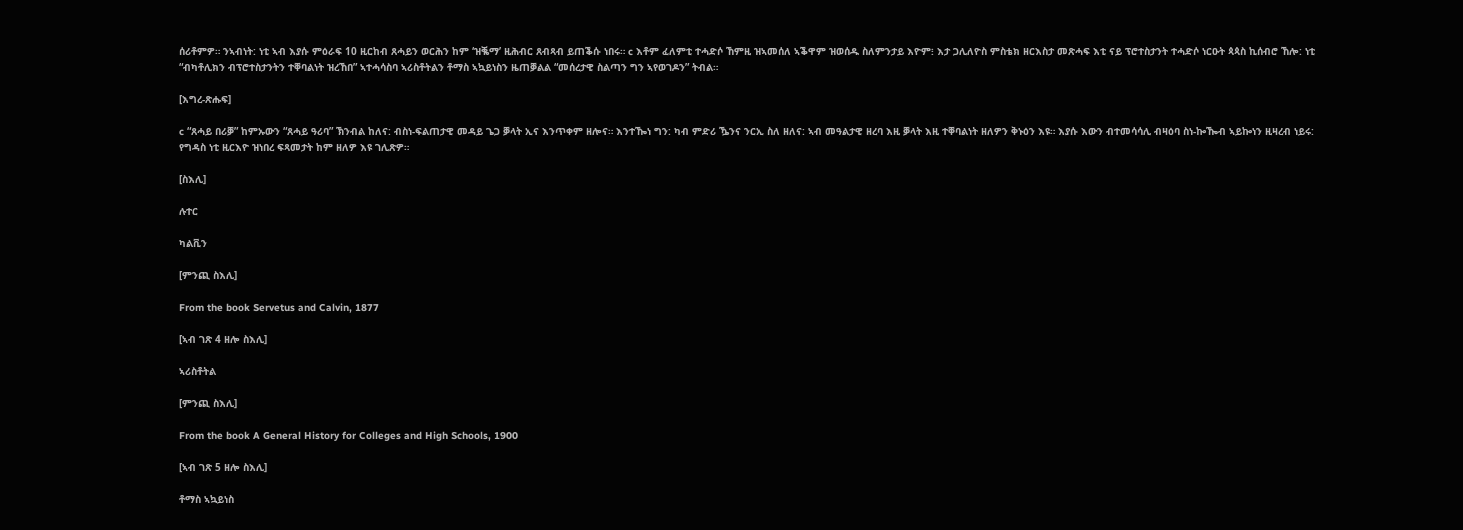ሰሪቶምዎ። ንኣብነት: ነቲ ኣብ እያሱ ምዕራፍ 10 ዚርከብ ጸሓይን ወርሕን ከም ‘ዝቘማ’ ዚሕብር ጸብጻብ ይጠቕሱ ነበሩ። c እቶም ፈለምቲ ተሓድሶ ኸምዚ ዝኣመሰለ ኣቕዋም ዝወሰዱ ስለምንታይ እዮም፧ እታ ጋሊለዮስ ምስቴክ ዘርእስታ መጽሓፍ እቲ ናይ ፕሮተስታንት ተሓድሶ ነርዑት ጳጳስ ኪሰብሮ ኸሎ: ነቲ “ብካቶሊክን ብፕሮተስታንትን ተቐባልነት ዝረኸበ” ኣተሓሳስባ ኣሪስቶትልን ቶማስ ኣኳይነስን ዜጠቓልል “መሰረታዊ ስልጣን ግን ኣየወገዶን” ትብል።

[እግረ-ጽሑፍ]

c “ጸሓይ በሪቓ” ከምኡውን “ጸሓይ ዓሪባ” ኽንብል ከለና: ብስነ-ፍልጠታዊ መዳይ ጌጋ ቓላት ኢና እንጥቀም ዘሎና። እንተዀነ ግን: ካብ ምድሪ ዄንና ንርኢ ስለ ዘለና: ኣብ መዓልታዊ ዘረባ እዚ ቓላት እዚ ተቐባልነት ዘለዎን ቅኑዕን እዩ። እያሱ እውን ብተመሳሳሊ ብዛዕባ ስነ-ኰዀብ ኣይኰነን ዚዛረብ ነይሩ: የግዳስ ነቲ ዚርእዮ ዝነበረ ፍጻመታት ከም ዘለዎ እዩ ገሊጽዎ።

[ስእሊ]

ሉተር

ካልቪን

[ምንጪ ስእሊ]

From the book Servetus and Calvin, 1877

[ኣብ ገጽ 4 ዘሎ ስእሊ]

ኣሪስቶትል

[ምንጪ ስእሊ]

From the book A General History for Colleges and High Schools, 1900

[ኣብ ገጽ 5 ዘሎ ስእሊ]

ቶማስ ኣኳይነስ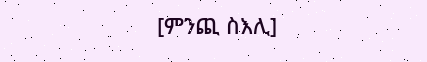[ምንጪ ስእሊ]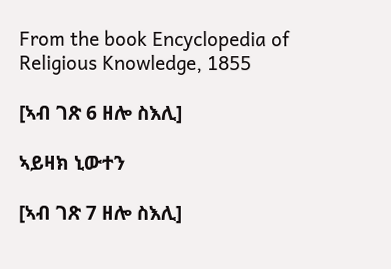From the book Encyclopedia of Religious Knowledge, 1855

[ኣብ ገጽ 6 ዘሎ ስእሊ]

ኣይዛክ ኒውተን

[ኣብ ገጽ 7 ዘሎ ስእሊ]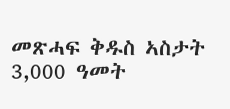መጽሓፍ ቅዱስ ኣስታት 3,000 ዓመት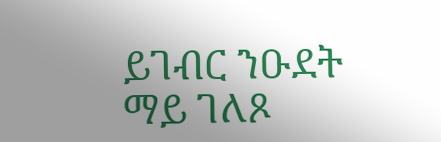ይገብር ንዑደት ማይ ገለጾ